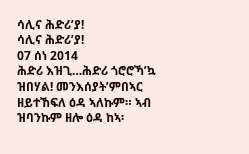ሳሊና ሕድሪ’ያ!
ሳሊና ሕድሪ’ያ!
07 ሰነ 2014
ሕድሪ እዝጊ…ሕድሪ ጎሮሮኻ’ኳ ዝበሃል! መንእሰያት’ምበኣር ዘይተኸፍለ ዕዳ ኣለኩም። ኣብ ዝባንኩም ዘሎ ዕዳ ከኣ፡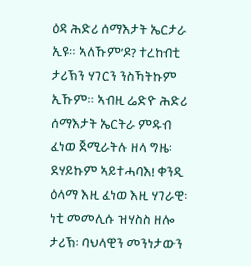ዕዳ ሕድሪ ሰማእታት ኤርታራ ኢዩ። ኣለኹም’ዶ? ተረከብቲ ታሪኽን ሃገርን ንስኻትኩም ኢኹም። ኣብዚ ሬድዮ ሕድሪ ሰማእታት ኤርትራ ምዱብ ፈነወ ጀሚራትሉ ዘላ ግዜ፡ ደሃይኩም ኣይተሓባእ! ቀንዲ ዕላማ እዚ ፈነወ እዚ ሃገራዊ፡ ነቲ መመሊሱ ዝሃስስ ዘሎ ታሪኽ፡ ባህላዊን መንነታውን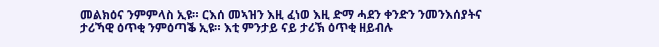መልክዕና ንምምላስ ኢዩ። ርእሰ መኣዝን እዚ ፈነወ እዚ ድማ ሓደን ቀንድን ንመንእሰያትና ታሪኻዊ ዕጥቂ ንምዕጣቕ ኢዩ። እቲ ምንታይ ናይ ታሪኽ ዕጥቂ ዘይብሉ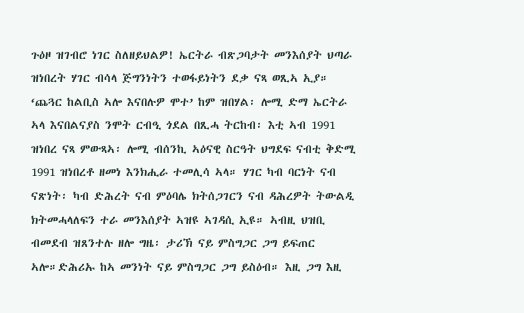ጉዕዞ ዝገብሮ ነገር ስለዘይህልዎ! ኤርትራ ብጽጋባታት መንእሰያት ህጣራ ዝነበረት ሃገር ብሳላ ጅግንነትን ተወፋይነትን ደቃ ናጻ ወጺኣ ኢያ።
‘ጨጓር ከልቢስ ኣሎ እናበሉዎ ሞተ’ ከም ዝበሃል፡ ሎሚ ድማ ኤርትራ ኣላ እናበልናያስ ንሞት ርብዒ ጎደል በጺሓ ትርከብ፡ እቲ ኣብ 1991 ዝነበረ ናጻ ምውጻኣ፡ ሎሚ ብሰንኪ ኣዕናዊ ስርዓት ህግደፍ ናብቲ ቅድሚ 1991 ዝነበረቶ ዘመነ እንክሒራ ተመሊሳ ኣላ። ሃገር ካብ ባርነት ናብ ናጽነት፡ ካብ ድሕረት ናብ ምዕባሌ ክትሰጋገርን ናብ ዳሕረዎት ትውልዲ ክትመሓላለፍን ተራ መንእሰያት ኣዝዩ ኣገዳሲ ኢዩ። ኣብዚ ህዝቢ ብመደብ ዝጸንተሉ ዘሎ ግዜ፡ ታሪኽ ናይ ምስግጋር ጋግ ይፍጠር ኣሎ።ድሕሪኡ ከኣ መንነት ናይ ምስግጋር ጋግ ይስዕብ። እዚ ጋግ እዚ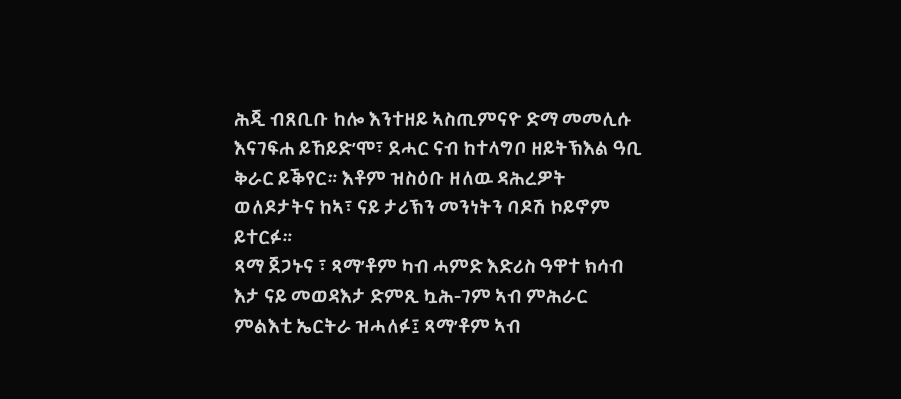ሕጂ ብጸቢቡ ከሎ እንተዘይ ኣስጢምናዮ ድማ መመሊሱ እናገፍሐ ይኸይድ’ሞ፣ ደሓር ናብ ከተላግቦ ዘይትኽእል ዓቢ ቅራር ይቕየር። እቶም ዝስዕቡ ዘለዉ ዳሕረዎት ወለዶታትና ከኣ፣ ናይ ታሪኽን መንነትን ባዶሽ ኮይኖም ይተርፉ።
ጻማ ጀጋኑና ፣ ጻማ’ቶም ካብ ሓምድ እድሪስ ዓዋተ ክሳብ እታ ናይ መወዳእታ ድምጺ ኳሕ-ገም ኣብ ምሕራር ምልእቲ ኤርትራ ዝሓለፉ፤ ጻማ’ቶም ኣብ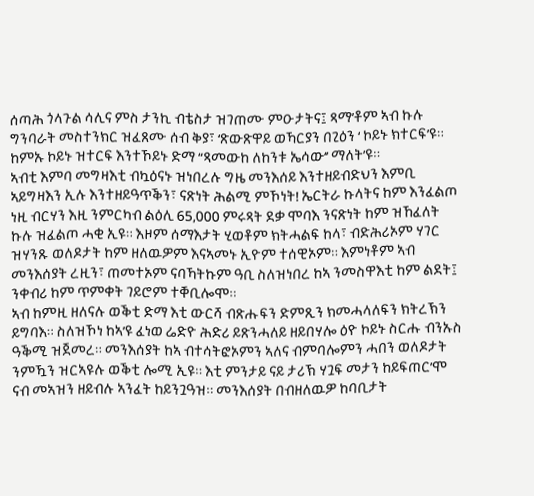ሰጣሕ ጎላጉል ሳሊና ምስ ታንኪ ብቴስታ ዝገጠሙ ምዑታትና፤ ጻማ’ቶም ኣብ ኩሉ ግንባራት መስተንክር ዝፈጸሙ ሰብ ቅያ፣ ‘ጽውጽዋይ ወኻርያን በጊዕን ‘ ኮይኑ ክተርፍ’ዩ። ከምኡ ኮይኑ ዝተርፍ እንተኾይኑ ድማ “ጻመውከ ለከንቱ ኤሳው‘’ ማለት’ዩ።
ኣብቲ እምባ መግዛእቲ ብኳዕናኑ ዝነበረሉ ግዜ መንእሰይ እንተዘይብድህን እምቢ ኣይግዛእን ኢሉ እንተዘይዓጥቕን፣ ናጽነት ሕልሚ ምኾነት! ኤርትራ ኩላትና ከም እንፈልጦ ነዚ ብርሃን እዚ ንምርካብ ልዕሊ 65,000 ምሩጻት ደቃ ሞባእ ንናጽነት ከም ዝኸፈለት ኩሉ ዝፈልጦ ሓቂ ኢዩ። እዞም ሰማእታት ሂወቶም ክትሓልፍ ከላ፣ ብድሕሪኦም ሃገር ዝሃንጹ ወለዶታት ከም ዘለዉዎም እናኣመኑ ኢዮም ተሰዊኦም። እምነቶም ኣብ መንእሰያት ረዚን፣ ጠመተኦም ናባኻትኩም ዓቢ ስለዝነበረ ከኣ ንመስዋእቲ ከም ልደት፤ ንቀብሪ ከም ጥምቀት ገይሮም ተቐቢሎሞ።
ኣብ ከምዚ ዘለናሉ ወቕቲ ድማ እቲ ውርሻ ብጽሑፍን ድምጺን ክመሓላለፍን ክትረኽን ይግባእ። ስለዝኾነ ከኣ’ዩ ፈነወ ሬድዮ ሕድሪ ይጽንሓለይ ዘይበሃሎ ዕዮ ኮይኑ ስርሑ ብንኡስ ዓቕሚ ዝጀመረ። መንእሰያት ከኣ ብተሳትፎኦምን ኣለና ብምባሎምን ሓበን ወለዶታት ንምዃን ዝርኣዩሉ ወቕቲ ሎሚ ኢዩ። እቲ ምንታይ ናይ ታሪኽ ሃጓፍ መታን ከይፍጠር’ሞ ናብ መኣዝን ዘይብሉ ኣንፈት ከይንጓዓዝ። መንእሰያት በብዘለዉዎ ከባቢታት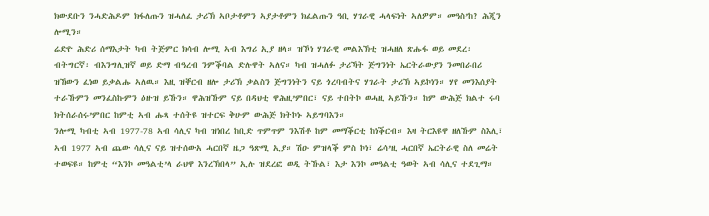ክውደቡን ንሓድሕዶም ክፋለጡን ዝሓለፈ ታሪኽ ኣቦታቶምን ኣያታቶምን ክፈልጡን ዓቢ ሃገራዊ ሓላፍነት ኣለዎም። መዓስ’ከ? ሕጂን ሎሚን።
ሬድዮ ሕድሪ ሰማእታት ካብ ትጅምር ክሳብ ሎሚ ኣብ እግሪ ኢያ ዘላ። ዝኾነ ሃገራዊ መልእኽቲ ዝሓዘለ ጽሑፋ ወይ መደረ፡ ብትግርኛ፡ ብእንግሊዝኛ ወይ ድማ ብዓረብ ንምቕባል ድሉዋት ኣለና። ካብ ዝሓለፉ ታሪኻት ጅግንነት ኤርትራውያን ንመበራበሪ ዝኸውን ፈነወ ይቃልሑ ኣለዉ። እዚ ዝቐርብ ዘሎ ታሪኽ ቃልስን ጅግንነትን ናይ ጎረባብትና ሃገራት ታሪኽ ኣይኮነን። ሃየ መንእሰያት ተራኹምን መንፈስኩምን ዕዙዝ ይኹን። ዋሕዝኹም ናይ በዳህቲ ዋሕዚ’ምበር፣ ናይ ተበትኮ ወሓዚ ኣይኹን። ከም ውሕጅ ክልተ ሩባ ክትሰራሰሩ’ምበር ከምቲ ኣብ ሑጻ ተሰትዩ ዝተርፍ ቅሁም ውሕጅ ክትኮኑ ኣይግባእን።
ንሎሚ ካብቲ ኣብ 1977-78 ኣብ ሳሊና ካብ ዝነበረ ከቢድ ጥምጥም ንእሽቶ ከም መማቕርቲ ከነቕርብ። እዛ ትርእዩዋ ዘለኹም ስእሊ፣ ኣብ 1977 ኣብ ጨው ሳሊና ናይ ዝተሰውአ ሓርበኛ ዜጋ ዓጽሚ ኢያ። ሽዑ ምዝላቕ ምስ ኮነ፣ ሬሳ’ዚ ሓርበኛ ኤርትራዊ ስለ መሬት ተወፍዩ። ከምቲ “እንኮ መዓልቲ’ላ ራህዋ እንረኽበላ” ኢሉ ዝደረፎ ወዲ ትኹል፣ እታ እንኮ መዓልቲ ዓወት ኣብ ሳሊና ተደጊማ።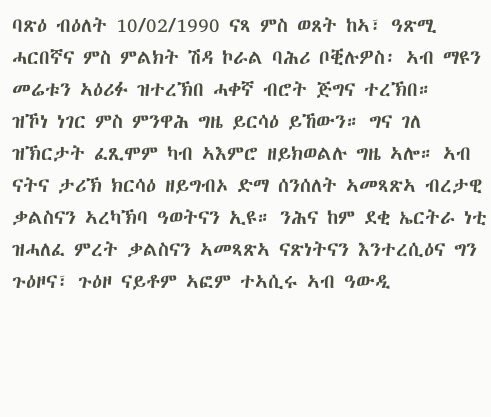ባጽዕ ብዕለት 10/02/1990 ናጻ ምስ ወጸት ከኣ፣ ዓጽሚ ሓርበኛና ምስ ምልክት ሽዳ ኮራል ባሕሪ ቦቒሉዎስ፡ ኣብ ማዩን መሬቱን ኣዕሪፉ ዝተረኽበ ሓቀኛ ብሮት ጅግና ተረኽበ።
ዝኾነ ነገር ምስ ምንዋሕ ግዜ ይርሳዕ ይኸውን። ግና ገለ ዝኽርታት ፈጺሞም ካብ ኣእምሮ ዘይክወልሉ ግዜ ኣሎ። ኣብ ናትና ታሪኽ ክርሳዕ ዘይግብኦ ድማ ሰንሰለት ኣመጻጽኣ ብረታዊ ቃልስናን ኣረካኽባ ዓወትናን ኢዩ። ንሕና ከም ደቂ ኤርትራ ነቲ ዝሓለፈ ምረት ቃልስናን ኣመጻጽኣ ናጽነትናን እንተረሲዕና ግን ጉዕዞና፣ ጉዕዞ ናይቶም ኣፎም ተኣሲሩ ኣብ ዓውዲ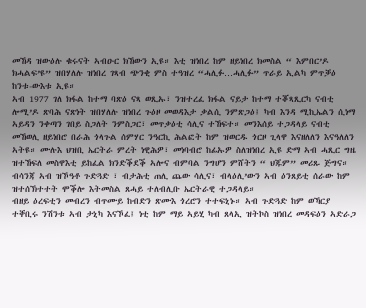መኸዳ ዝውዕሉ ቁሩናት ኣብዑር ክኸውን ኢዩ። እቲ ዝነበረ ከም ዘይነበረ ክመስል “ እምበር’ዶ ክሓልፍ’ዩ” ዝበሃለሉ ዝነበረ ገጻብ ጭንቂ ምስ ተዓዝረ “ሓሊፉ…ሓሊፉ” ጥራይ ኢልካ ምጥቓዕ ከንቱ-ውእቱ ኢዩ።
ኣብ 1977 ገለ ክፋል ከተማ ባጽዕ ናጻ ወጺኡ፣ ንዝተረፈ ክፋል ናይታ ከተማ ተቖጻጺርካ ናብቲ ሎሚ’ዶ ጽባሕ ናጽነት ዝበሃለሉ ዝነበረ ጉዕዞ መወዳእታ ቃልሲ ንምጽጋዕ፤ ካብ እንዳ ሚኪኤልን ሲነማ ኣይዳን ንቀጣን ገበይ ስጋለት ንምስጋር፣ መጥቃዕቲ ሳሊና ተኸፍተ። መንእሰይ ተጋዳላይ ናብቲ መኸወሊ ዘይነበሮ በራሕ ጎላጉል ሰምሃር ንዓርኪ ሕልፎት ከም ዝወርዱ ጎርዞ ጊላዋ እናዘለለን እናዓለለን ኣትዩ። ሙሉእ ህዝቢ ኤርትራ ምረት ነዊሕዎ፣ መነባብሮ ከፊኡዎ ስለዝነበረ ኢዩ ድማ ኣብ ሓጺር ግዜ ዝተኸፍለ መስዋእቲ ይከፈል ክንድቕደቕ ኣሎና ብምባል ንግሆን ምሸትን “ ህጁም” መሪጹ ጅግና። ብሳንጃ ኣብ ዝኾዓቶ ጉድጓድ ፣ ብታሕቲ ጠሊ ጨው ሳሊና፣ ብላዕሊ’ውን ኣብ ዕንጸይቲ ሰራው ከም ዝተሰኽተተት ሞቕሎ እትመስል ጸሓይ ተለብሊቡ ኤርትራዊ ተጋዳላይ።
ብዘይ ዕረፍቲን መብረን ብጥሙይ ከብድን ጽሙእ ጎረሮን ተተፍኒኑ። ኣብ ጉድጓድ ከም ወኻርያ ተቐቢሩ ንሽንቱ ኣብ ታኒካ እናኾፈ፤ ነቲ ከም ማይ ኣይሂ ካብ ጸላኢ ዝትኮስ ዝነበረ መዳፍዕን ኣድራጋ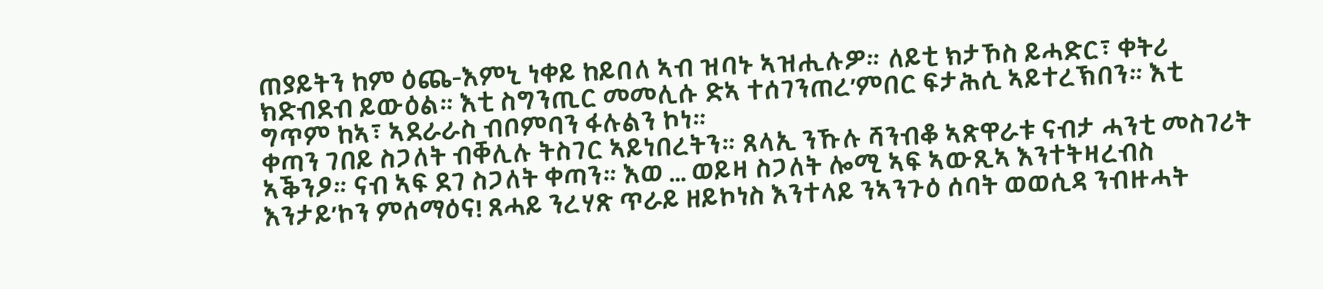ጠያይትን ከም ዕጨ-እምኒ ነቀይ ከይበለ ኣብ ዝባኑ ኣዝሒሉዎ። ለይቲ ክታኾስ ይሓድር፣ ቀትሪ ክድብደብ ይውዕል። እቲ ስግንጢር መመሊሱ ድኣ ተሰገንጠረ’ምበር ፍታሕሲ ኣይተረኽበን። እቲ ግጥም ከኣ፣ ኣደራራስ ብቦምባን ፋሉልን ኮነ።
ቀጣን ገበይ ስጋለት ብቐሊሉ ትስገር ኣይነበረትን። ጸላኢ ንኹሉ ሻንብቆ ኣጽዋራቱ ናብታ ሓንቲ መስገሪት ኣቕንዖ። ናብ ኣፍ ደገ ስጋለት ቀጣን። እወ … ወይዛ ስጋለት ሎሚ ኣፍ ኣውጺኣ እንተትዛረብስ እንታይ’ኮን ምሰማዕና! ጸሓይ ንረሃጽ ጥራይ ዘይኮነስ እንተላይ ንኣንጉዕ ሰባት ወወሲዳ ንብዙሓት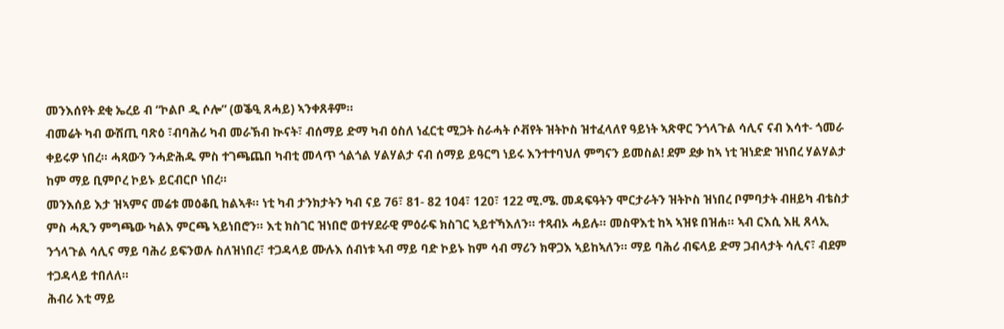መንእሰየት ደቂ ኤረይ ብ “ኮልቦ ዲ ሶሎ” (ወቕዒ ጸሓይ) ኣንቀጸቶም።
ብመሬት ካብ ውሽጢ ባጽዕ ፣ብባሕሪ ካብ መራኽብ ኲናት፣ ብሰማይ ድማ ካብ ዕስለ ነፈርቲ ሚጋት ስራሓት ሶቭየት ዝትኮስ ዝተፈላለየ ዓይነት ኣጽዋር ንጎላጉል ሳሊና ናብ እሳተ- ጎመራ ቀይሩዎ ነበረ። ሓጻውን ንሓድሕዱ ምስ ተገጫጨበ ካብቲ መላጥ ጎልጎል ሃልሃልታ ናብ ሰማይ ይዓርግ ነይሩ እንተተባህለ ምግናን ይመስል! ደም ደቃ ከኣ ነቲ ዝነድድ ዝነበረ ሃልሃልታ ከም ማይ ቢምቦረ ኮይኑ ይርብርቦ ነበረ።
መንእሰይ እታ ዝኣምና መሬቱ መዕቆቢ ከልኣቶ። ነቲ ካብ ታንክታትን ካብ ናይ 76፣ 81- 82 104፣ 120፣ 122 ሚ.ሜ. መዳፍዓትን ሞርታራትን ዝትኮስ ዝነበረ ቦምባታት ብዘይካ ብቴስታ ምስ ሓጺን ምግጫው ካልእ ምርጫ ኣይነበሮን። እቲ ክስገር ዝነበሮ ወተሃደራዊ ምዕራፍ ክስገር ኣይተኻእለን። ተጻብኦ ሓይሉ። መስዋእቲ ከኣ ኣዝዩ በዝሐ። ኣብ ርእሲ እዚ ጸላኢ ንጎላጉል ሳሊና ማይ ባሕሪ ይፍንወሉ ስለዝነበረ፣ ተጋዳላይ ሙሉእ ሰብነቱ ኣብ ማይ ባድ ኮይኑ ከም ሳብ ማሪን ክዋጋእ ኣይከኣለን። ማይ ባሕሪ ብፍላይ ድማ ጋብላታት ሳሊና፣ ብደም ተጋዳላይ ተበለለ።
ሕብሪ እቲ ማይ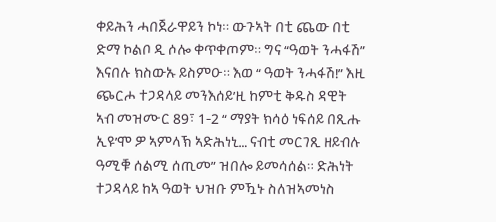ቀይሕን ሓበጀራዋይን ኮነ። ውጉኣት በቲ ጨው በቲ ድማ ኮልቦ ዲ ሶሎ ቀጥቀጦም። ግና “ዓወት ንሓፋሽ” እናበሉ ክስውኡ ይስምዑ። እወ “ ዓወት ንሓፋሽ!” እዚ ጭርሖ ተጋዳላይ መንእሰይ’ዚ ከምቲ ቅዱስ ዳዊት ኣብ መዝሙር 89፣ 1-2 “ ማያት ክሳዕ ነፍሰይ በጺሑ ኢዩ’ሞ ዎ ኣምላኽ ኣድሕነኒ… ናብቲ መርገጺ ዘይብሉ ዓሚቑ ሰልሚ ሰጢመ” ዝበሎ ይመሳሰል። ድሕነት ተጋዳላይ ከኣ ዓወት ህዝቡ ምዃኑ ስለዝኣመነስ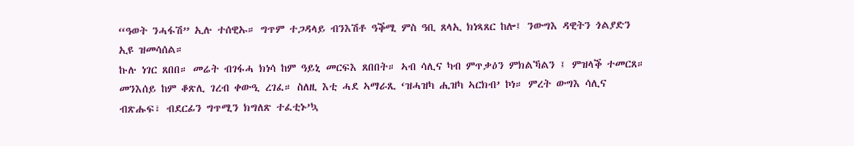“ዓወት ንሓፋሽ” ኢሉ ተሰዊኡ። ግጥም ተጋዳላይ ብንእሽቶ ዓቕሚ ምስ ዓቢ ጸላኢ ክነጻጸር ከሎ፤ ንውግእ ዳዊትን ጎልያድን ኢዩ ዝመሳሰል።
ኩሉ ነገር ጸበበ። መሬት ብገፋሓ ክነሳ ከም ዓይኒ መርፍእ ጸበበት። ኣብ ሳሊና ካብ ምጥቃዕን ምክልኻልን ፤ ምዝላቕ ተመርጸ። መንእሰይ ከም ቆጽሊ ገረብ ቀውዒ ረገፈ። ስለዚ እቲ ሓደ ኣማራጺ ‘ዝሓዝካ ሒዝካ ኣርክብ’ ኮነ። ምረት ውግእ ሳሊና ብጽሑፍ፣ ብደርፊን ግጥሚን ክግለጽ ተፈቲኑ’ኳ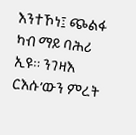እንተኾነ፤ ጭልፋ ካብ ማይ ባሕሪ ኢዩ። ንገዛእ ርእሱ’ውን ምረት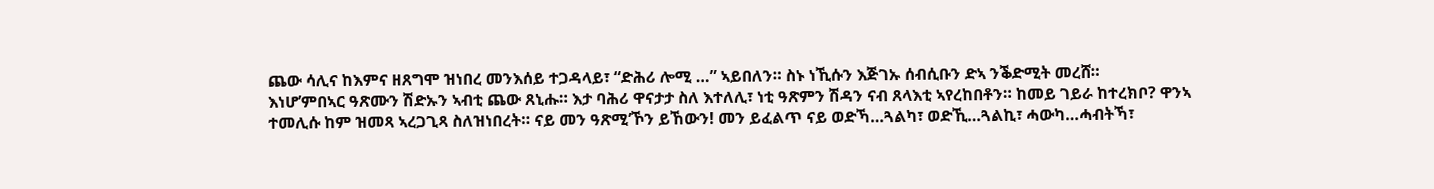ጨው ሳሊና ከእምና ዘጸግሞ ዝነበረ መንእሰይ ተጋዳላይ፣ “ድሕሪ ሎሚ …” ኣይበለን። ስኑ ነኺሱን እጅገኡ ሰብሲቡን ድኣ ንቕድሚት መረሸ።
እነሆ’ምበኣር ዓጽሙን ሽድኡን ኣብቲ ጨው ጸኒሑ። እታ ባሕሪ ዋናታታ ስለ እተለሊ፣ ነቲ ዓጽምን ሽዳን ናብ ጸላእቲ ኣየረከበቶን። ከመይ ገይራ ከተረክቦ? ዋንኣ ተመሊሱ ከም ዝመጻ ኣረጋጊጻ ስለዝነበረት። ናይ መን ዓጽሚ’ኾን ይኸውን! መን ይፈልጥ ናይ ወድኻ…ጓልካ፣ ወድኺ…ጓልኪ፣ ሓውካ…ሓብትኻ፣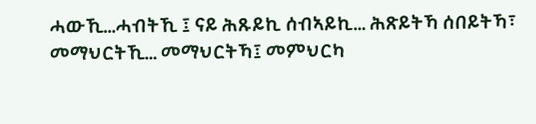ሓውኺ…ሓብትኺ ፤ ናይ ሕጹይኪ ሰብኣይኪ… ሕጽይትኻ ሰበይትኻ፣ መማህርትኺ… መማህርትኻ፤ መምህርካ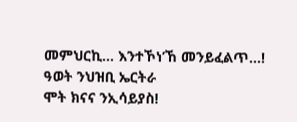መምህርኪ… እንተኾነ’ኸ መንይፈልጥ…!
ዓወት ንህዝቢ ኤርትራ
ሞት ክናና ንኢሳይያስ!